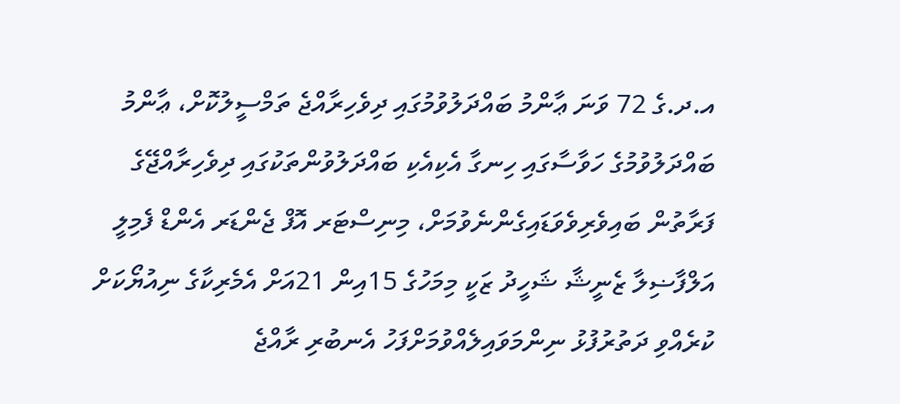އ.ދ.ގެ 72 ވަނަ ޢާންމު ބައްދަލުވުމުގައި ދިވެހިރާއްޖެ ތަމްސީލުކޮށް، ޢާންމު ބައްދަލުވުމުގެ ހަވާސާގައި ހިނގާ އެކިއެކި ބައްދަލުވުންތަކުގައި ދިވެހިރާއްޖޭގެ ފަރާތުން ބައިވެރިވެވަޑައިގެންނެވުމަށް، މިނިސްޓަރ އޮފް ޖެންޑަރ އެންޑް ފެމިލީ އަލްފާޟިލާ ޒެނީޝާ ޝަހީދު ޒަކީ މިމަހުގެ 15އިން 21އަށް އެމެރިކާގެ ނިއުޔޯކަށް ކުރެއްވި ދަތުރުފުޅު ނިންމަވައިލެއްވުމަށްފަހު އެނބުރި ރާއްޖެ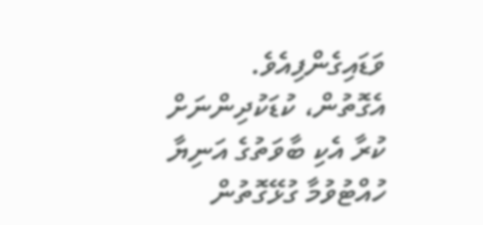ވަޑައިގެންފިއެވެ.
އެގޮތުން، ކުޑަކުދިންނަށް ކުރާ އެކި ބާވަތުގެ އަނިޔާ ހުއްޓުވުމާ ގުޅޭގޮތުން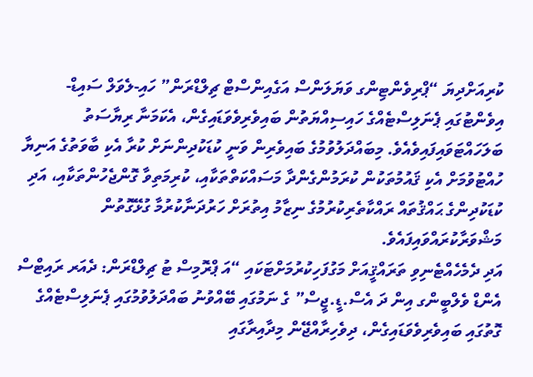ކުރިއަށްދިޔަ “ޕްރިވެންޓިންގ ވަޔަލަންސް އަގެއިންސްޓް ޗިލްޑްރަން” ހައި-ލެވަލް ސައިޑް-އިވެންޓުގައި ޕެނަލިސްޓެއްގެ ހައިސިއްޔަތުން ބައިވެރިވެވަޑައިގެން، އެކަމަނާ ރިޔާސަތު ބަލަހައްޓަވައިފައިވެއެވެ. މިބައްދަލުވުމުގެ ބައިވެރިން ވަނީ ކުޑަކުދިންނަށް ކުރާ އެކި ބާވަތުގެ އަނިޔާ ހުއްޓުވުމަށް އެކި ޤައުމުތަކުން ކުރަމުންގެންދާ މަސައްކަތްތަކާއި، ކުރިމަތިވާ ގޮންޖެހުންތަކާއި، އަދި ކުޑަކުދިންގެ ޙައްޤުތައް ރައްކާތެރިކުރުމުގެ ނިޒާމު އިތުރަށް ހަރުދަނާކުރުމާ ގުޅޭގޮތުން މަޝްވަރާކުރައްވައިފައެވެ.
އަދި ދެމެހެއްޓެނިވި ތަރައްޤީއަށް މަގުފަހިކުރުމަށްޓަކައި “އަ ޕްރޮމިސް ޓު ޗިލްޑްރަން: ދެއަރ ރައިޓްސް އެންޑް ވެލްބީންގ އިން ދަ އެސް.ޑީ.ޖީސް” ގެ ނަމުގައި ބޭއްވުނު ބައްދަލުވުމުގައި ޕެނަލިސްޓެއްގެ ގޮތުގައި ބައިވެރިވެވަޑައިގެން، ދިވެހިރާއްޖޭން މިދާއިރާގައި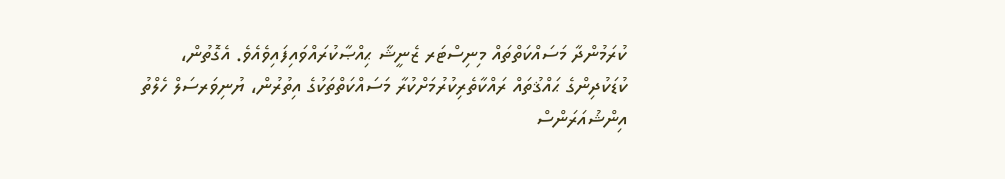ކުރަމުންދާ މަސައްކަތްތައް މިނިސްޓަރ ޒެނީޝާ ޙިއްޞާކުރައްވައިފައިވެއެވެ. އެގޮތުން، ކުޑަކުދިންގެ ޙައްޤުތައް ރައްކާތެރިކުރުމަށްކުރާ މަސައްކަތްތަކުގެ އިތުރުން، ޔުނިވަރސަލް ހެލްތު އިންޝުއަރަންސް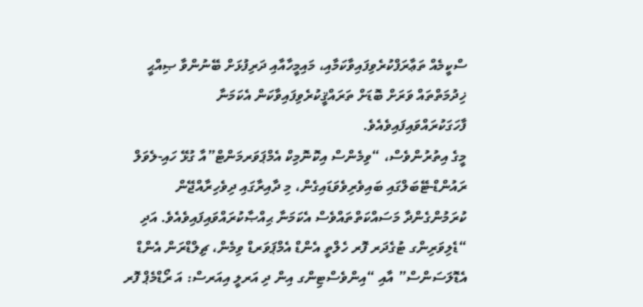ސްކީމެއް ތަޢާރަފްކުރެވިފައިވާކަމާއި، މައިމީހާއާއި ދަރިފުޅަށް ބޭނުންވާ ޞިއްޙީ ޚިދުމަތްތައް ވަރަށް ބޮޑަށް ތަރައްޤީކުރެވިފައިވާކަން އެކަމަނާ ފާހަގަކުރައްވައިފައިވެއެވެ.
މީގެ އިތުރުންވެސް، “ވިމެންސް އިކޮނޮމިކް އެމްޕަވަރމަންޓް”އާ ގުޅޭ ހައި-ލެވަލް ރައުންޑް-ޓޭބަލްގައި ބައިވެރިވެވަޑައިގެން، މި ދާއިރާގައި ދިވެހިރާއްޖޭން ކުރަމުންގެންދާ މަސައްކަތްތައްވެސް އެކަމަނާ ޙިއްޞާކުރައްވައިފައިވެއެވެ. އަދި “ޑެލިވަރިންގ ޓުގެދަރ ފޮރ ހެލްތީ އެންޑް އެމްޕަވަރޑް ވިމެން، ޗިލްޑްރަން އެންޑް އެޑޮލަސަންސް” އާއި “އިންވެސްޓިންގ އިން ދި އަރލީ އިއަރސް: އަ ރޯޑްމެޕް ފޮރ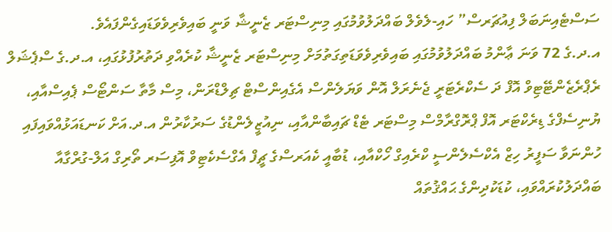ސަސްޓެއިނަބަލް ފިއުޗަރސް” ހައި-ލެވެލް ބައްދަލުވުމުގައި މިނިސްޓަރ ޒެނީޝާ ވަނީ ބައިވެރިވެވަޑައިގެންފައެވެ.
އ.ދ.ގެ 72 ވަނަ ޢާންމު ބައްދަލުވުމުގައި ބައިވެރިވެވަޑަތިގަތުމަށް މިނިސްޓަރ ޒެނީޝާ ކުރެއްވި ދަތުރުފުޅުގައި، އ.ދ.ގެ ސްޕެޝަލް ރެޕްރެޒެންޓޭޓިވް އޮފް ދަ ސެކްރެޓަރީ ޖެނެރަލް އޮން ވަޔަލެންސް އެގެއިންސްޓް ޗިލްޑްރަން، މިސް މާތާ ސަންޓޯސް ޕެއިސްއާއި، ޔުނިސެފްގެ ޑިރެކްޓަރ އޮފް ޕްރޮގްރާމްސް މިސްޓަރ ޓެޑް ޗައިބާންއާއި، ނިއުޒީލެންޑުގެ ސަރުކާރުން އ.ދ.އަށް ކަނޑައަޅުއްވައިފައި ހުންނަވާ ސަފީރު ހިޒް އެކްސެލެންސީ ކްރެއިގް ހޯކްއާއި، ޑުބާއީ ކެއަރސްގެ ޗީފް އެގްސެކެޓިވް އޮފިސަރ ތޯރިގް އަލް-ގުރްގާއާ ބައްދަލުކުރައްވައި، ކުޑަކުދިންގެ ޙައްޤުތައް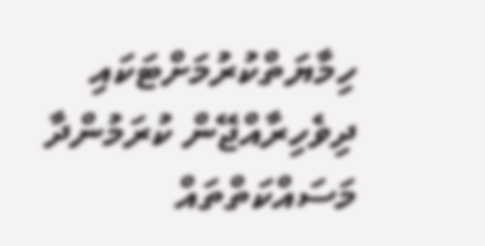ހިމާޔަތްކުރުމަށްޓަކައި ދިވެހިރާއްޖޭން ކުރަމުންދާ މަސައްކަތްތައް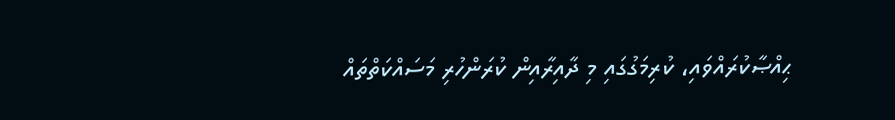ޙިއްޞާކުރައްވައި، ކުރިމަގުގައި މި ދާއިރާއިން ކުރަންހުރި މަސައްކަތްތައް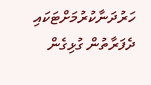ހަރުދަނާކުރުމަށްޓަކައި ދެފަރާތުން ގުޅިގެން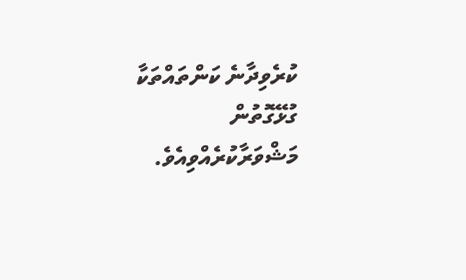ކުރެވިދާނެ ކަންތައްތަކާ ގުޅޭގޮތުން މަޝްވަރާކުރެއްވިއެވެ.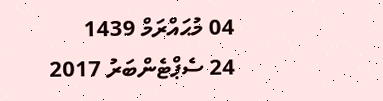04 މުޙައްރަމް 1439
24 ސެޕްޓެންބަރު 2017